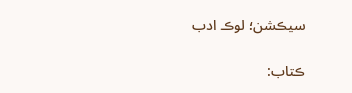سيڪشن؛ لوڪ ادب

ڪتاب: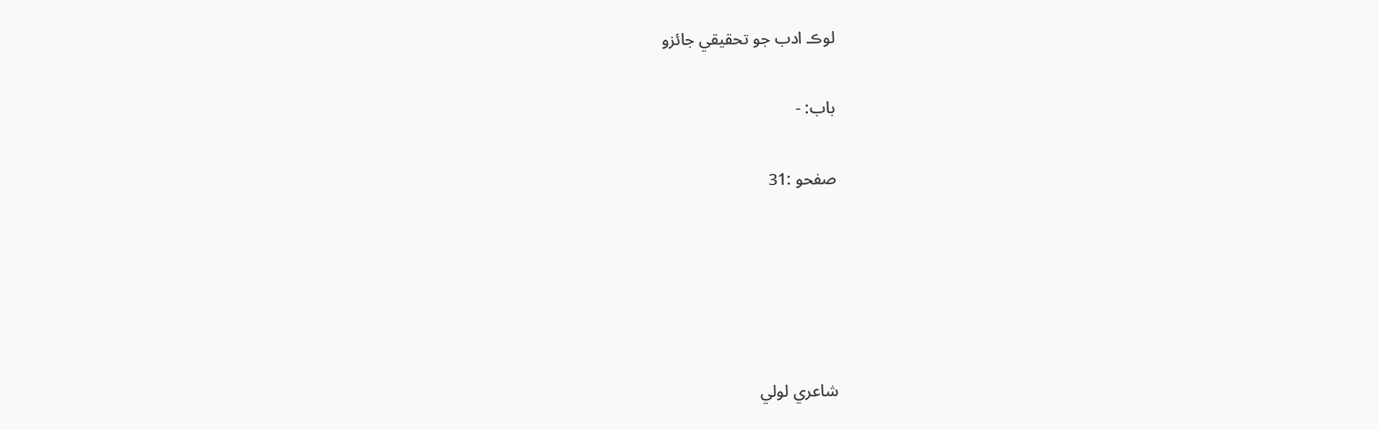لوڪ ادب جو تحقيقي جائزو

باب: -

صفحو :31





شاعري لولي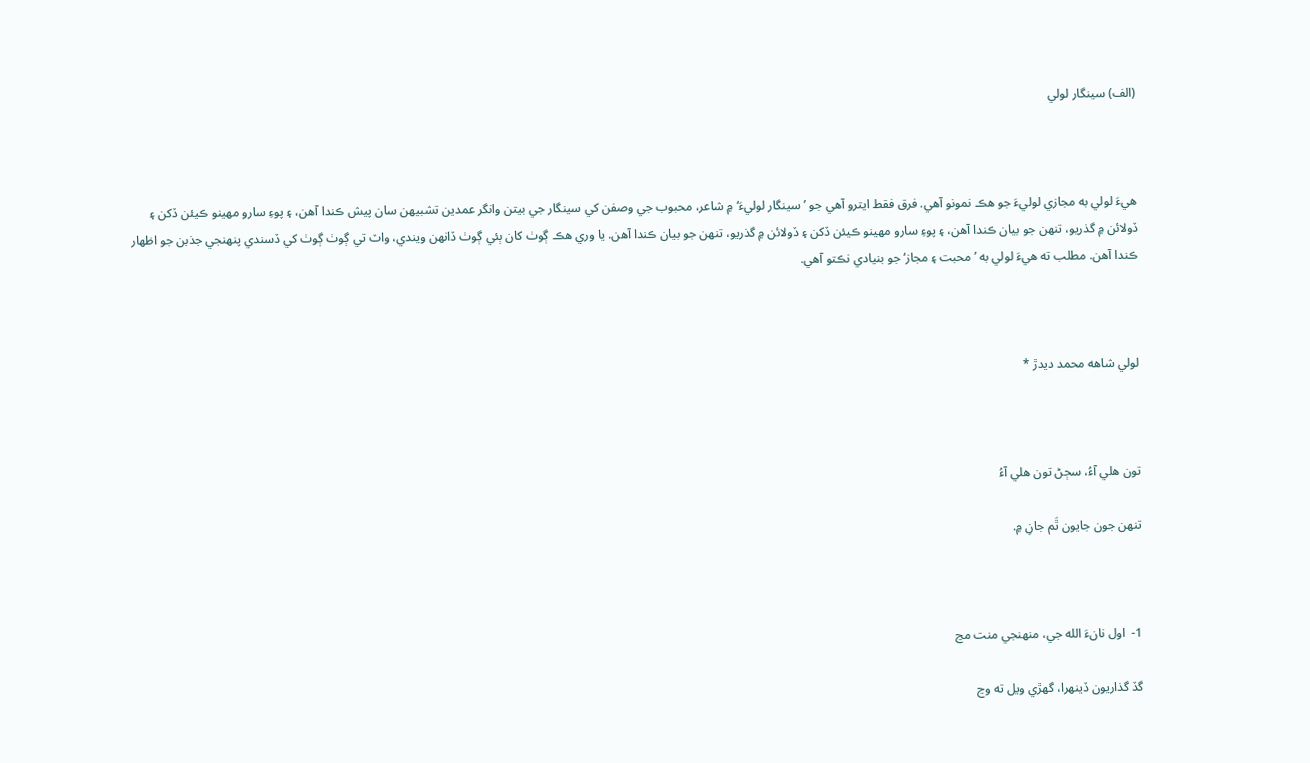(الف) سينگار لولي



هيءَ لولي به مجازي لوليءَ جو هڪ نمونو آهي. فرق فقط ايترو آهي جو ’سينگار لوليءَ‘ ۾ شاعر، محبوب جي وصفن کي سينگار جي بيتن وانگر عمدين تشبيهن سان پيش ڪندا آهن، ۽ پوءِ سارو مهينو ڪيئن ڏکن ۽ ڏولائن ۾ گذريو، تنهن جو بيان ڪندا آهن، ۽ پوءِ سارو مهينو ڪيئن ڏکن ۽ ڏولائن ۾ گذريو، تنهن جو بيان ڪندا آهن. يا وري هڪ ڳوٺ کان ٻئي ڳوٺ ڏانهن ويندي، واٽ تي ڳوٺ ڳوٺ کي ڏسندي پنهنجي جذبن جو اظهار ڪندا آهن. مطلب ته هيءَ لولي به ’محبت ۽ مجاز‘ جو بنيادي نڪتو آهي.



لولي شاهه محمد ديدڙ *



تون هلي آءُ، سڄڻ تون هلي آءُ

تنهن جون جايون ٿَم جانِ ۾.



1-  اول نانءَ الله جي، منهنجي منت مڃ

گڏ گذاريون ڏينهرا، گهڙي ويل ته وڃ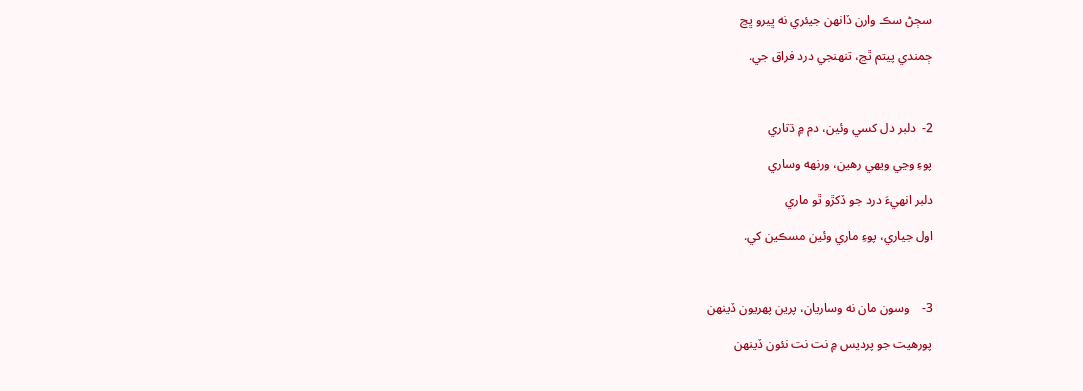سڄڻ سڪ وارن ڏانهن جيئري نه ڀيرو ڀڃ

ڄمندي پيتم ٿڃ، تنهنجي درد فراق جي.



2-  دلبر دل کسي وئين، دم ۾ ڌتاري

پوءِ وڃي ويهي رهين، ورنهه وساري

دلبر انهيءَ درد جو ڏکڙو ٿو ماري

اول جياري، پوءِ ماري وئين مسڪين کي.



3-    وسون مان نه وساريان، پرين پهريون ڏينهن

پورهيت جو پرديس ۾ نت نت نئون ڏينهن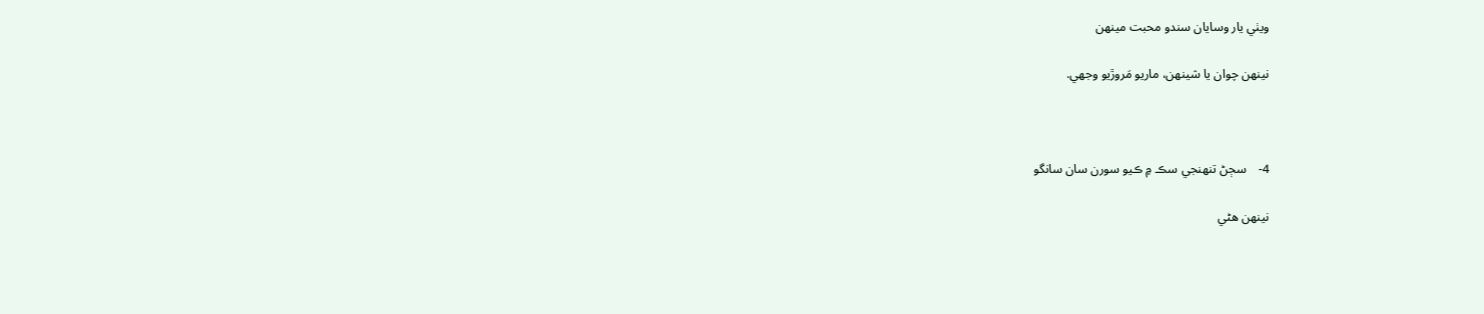ويٺي يار وسايان سندو محبت مينهن

نينهن چوان يا شينهن، ماريو مَروڙيو وجهي.



4-    سڄڻ تنهنجي سڪ ۾ ڪيو سورن سان سانگو

نينهن هڻي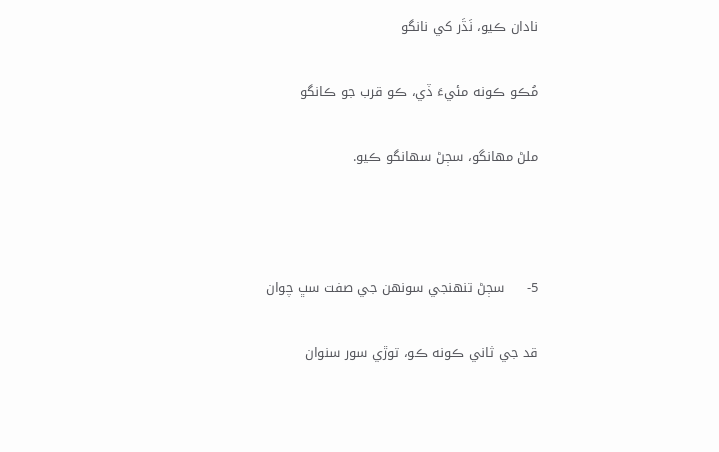نادان ڪيو، نَڌَر کي نانگو

مُڪو ڪونه مئيءَ ڏي، ڪو قرب جو ڪانگو

ملڻ مهانگو، سڄڻ سهانگو ڪيو.



5-     سڄڻ تنهنجي سونهن جي صفت سڀ چوان

قد جي ثاني ڪونه ڪو، توڙي سور سنوان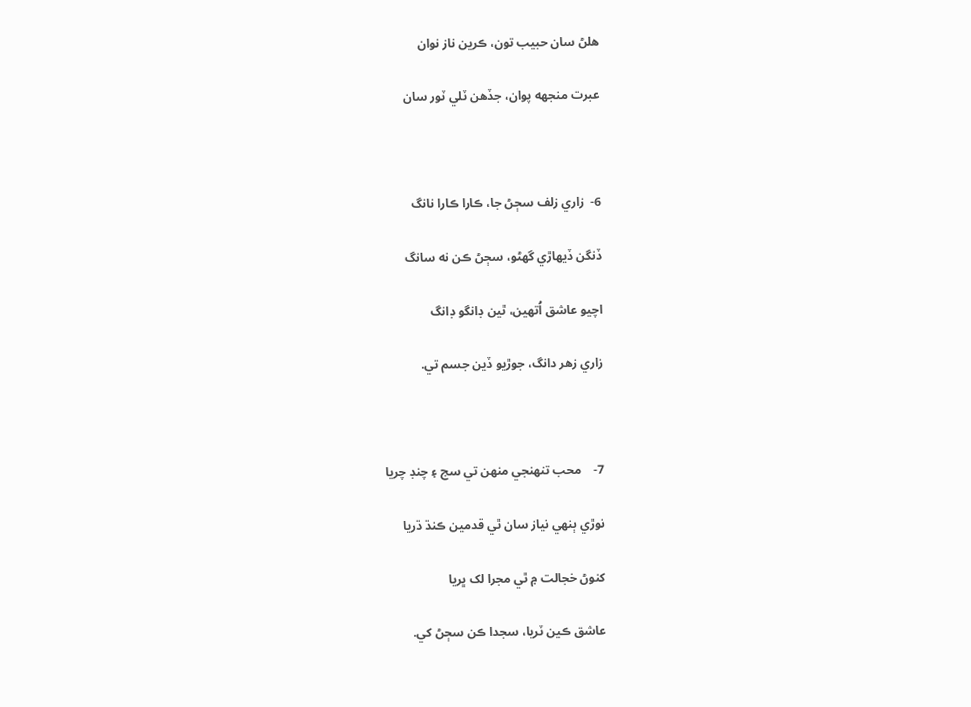هلڻ سان حبيب تون، ڪرين ناز نوان

عبرت منجهه پوان، جڏهن ٽلي ٽور سان



6-  زاري زلف سڄڻ جا، ڪارا ڪارا نانگ

ڏنگن ڏيهاڙي گهڻو، سڄڻ ڪن نه سانگ

اچيو عاشق اُتهين، ٿين ڊانگو ڊانگ

زاري زهر دانگ، جوڙيو ڏين جسم تي.



7-    محب تنهنجي منهن تي سج ۽ چنڊ چريا

نوڙي ٻنهي نياز سان ٿي قدمين ڪنڌ ڌريا

کنوڻ خجالت ۾ ٿي مجرا لک ڀريا

عاشق ڪين ٽريا، سجدا ڪن سڄڻ کي.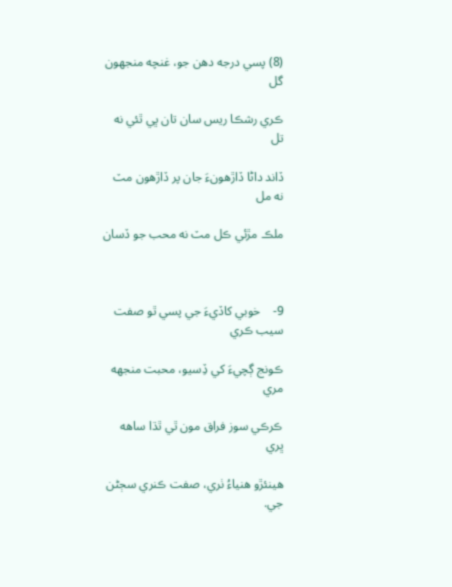(8) پسي درجه دهن جو، غنچه منجهون گل

ڪري رشڪا ريس سان تان ڀي ٿئي نه تل

ڏاند داڻا ڏاڙهونءَ جان پر ڏاڙهون مٽ نه مل

ملڪ مڙئي ڪل مٽ نه محب جو ڏسان



9-    خوبي کاڏيءَ جي پسي ٿو صفت سيب ڪري

ڪونج ڳچيءَ کي ڏِسيو، محبت منجهه مري

ڪرڪي سوز فراق مون ٿي ٿڌا ساهه ڀري

هينئڙو هنياءُ ٺري، صفت ڪنري سڄڻن جي.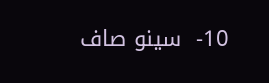10-  سينو صاف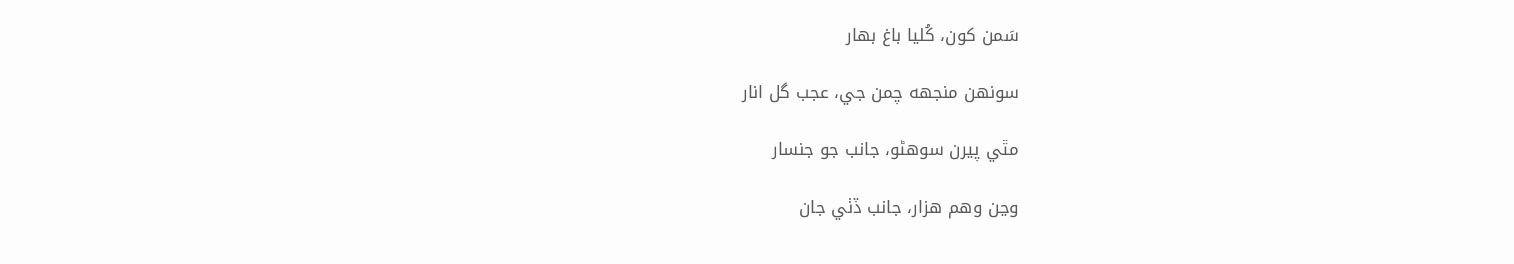سَمن کون، کُليا باغ بهار

سونهن منجهه چمن جي، عجب گل انار

مٿي پيرن سوهڻو، جانب جو جنسار

وڃن وهم هزار، جانب ڏٺي جان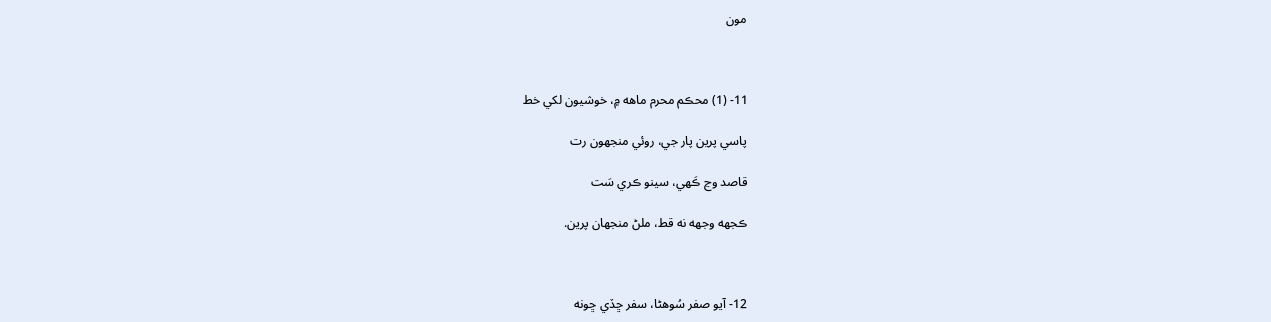مون



11- (1) محڪم محرم ماهه ۾، خوشيون لکي خط

پاسي پرين پار جي، روئي منجهون رت

قاصد وڃ ڪَهي، سينو ڪري سَت

ڪجهه وجهه نه قط، ملڻ منجهان پرين.



12- آيو صفر سُوهڻا، سفر ڇڏي ڇونه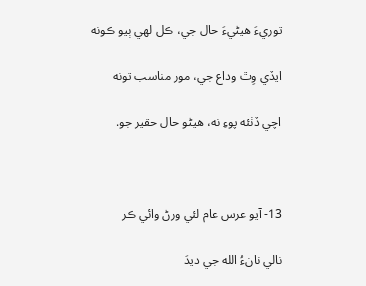توريءَ هيڻيءَ حال جي، ڪل لهي ٻيو ڪونه

ايڏي وِٿ وداع جي، مور مناسب تونه

اچي ڏٺئه پوءِ نه، هيڻو حال حقير جو.



13- آيو عرس عام لئي ورڻ وائي ڪر

نالي نانءُ الله جي ديدَ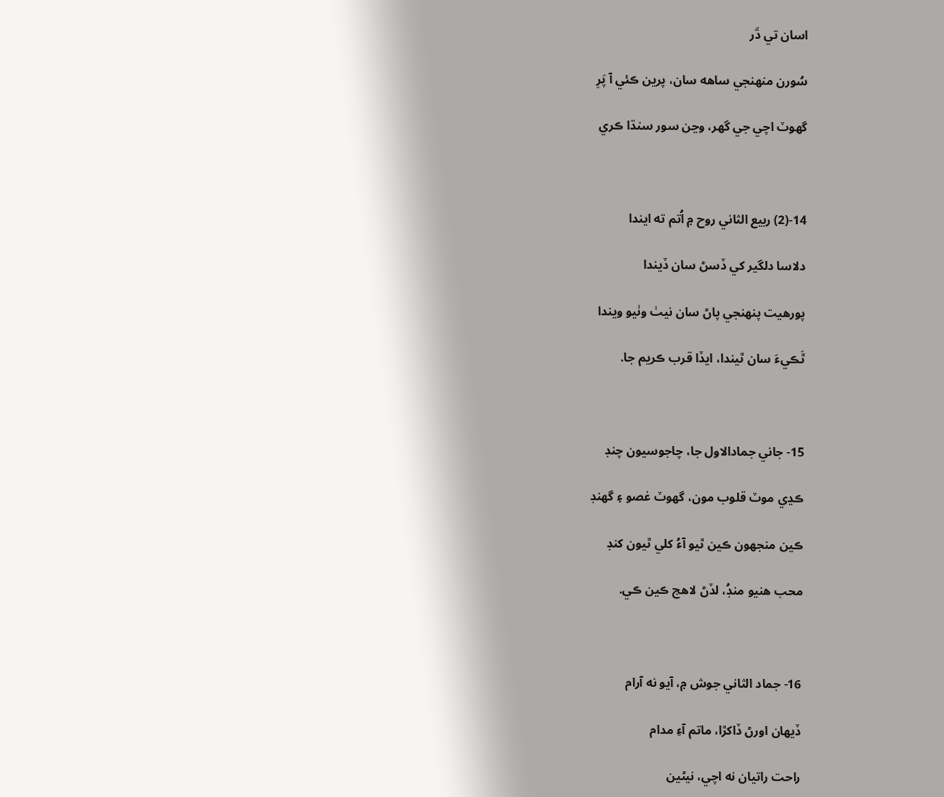اسان تي ڌَر

سُورن منهنجي ساهه سان، پرين ڪئي آ پَرِ

گهوٽ اچي جي گهر، وڃن سور سنڌا ڪري



14-(2) ربيع الثاني روح ۾ اُتم ته ايندا

دلاسا دلگير کي ڏسڻ سان ڏيندا

پورهيت پنهنجي پاڻ سان نيٺ وٺيو ويندا

ٿَڪيءَ سان ٿيندا، ايڏا قرب ڪريم جا.



15- جاني جمادالاول جا، چاجوسيون چنڊ

ڪڍي موٽ قلوب مون، گهوٽ غصو ۽ گهنڊ

ڪين منجهون ڪين ٿيو آءُ کلي ٿيون کنڊ

محب هنيو منڊُ، لڏڻ لاهج ڪين ڪي.



16- جماد الثاني جوش ۾، آيو نه آرام

ڏيهان اورڻ ڏاکڙا، ماتم آءِ مدام

راحت راتيان نه اچي، نيڻين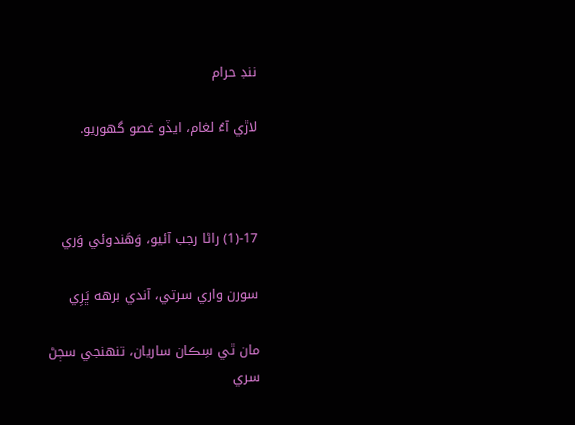ننڊ حرام

لاڙي آءُ لغام، ايڏو غصو گهوريو.



17-(1) راڻا رجب آئيو، وَهَندوئي وَري

سورن واري سرتي، آندي برهه ڀَرِي

مان ٿي سِڪان ساريان، تنهنجي سڄڻ سري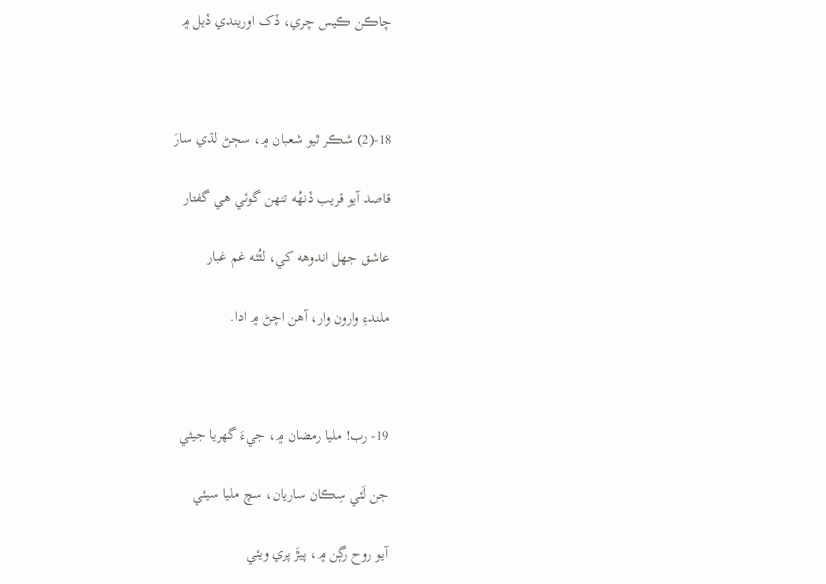چاڪن ڪيس چري، ڏک اوريندي ڏيل ۾



18-(2) شڪر ٿيو شعبان ۾، سڄڻ لڌي سارَ

قاصد آيو قريب ڏنهُه تنهن گوئي هي گفتار

عاشق جهل اندوهه کي، لٿُئه غم غبار

ملندءِ وارون وار، آهن اچڻ ۾ ادا.



19- رب! مليا رمضان ۾، جيءَ گهريا جيثي

جن لَئي سِڪان ساريان، سچ مليا سيئي

آيو روح رڳن ۾، پيڙَ پري ويئي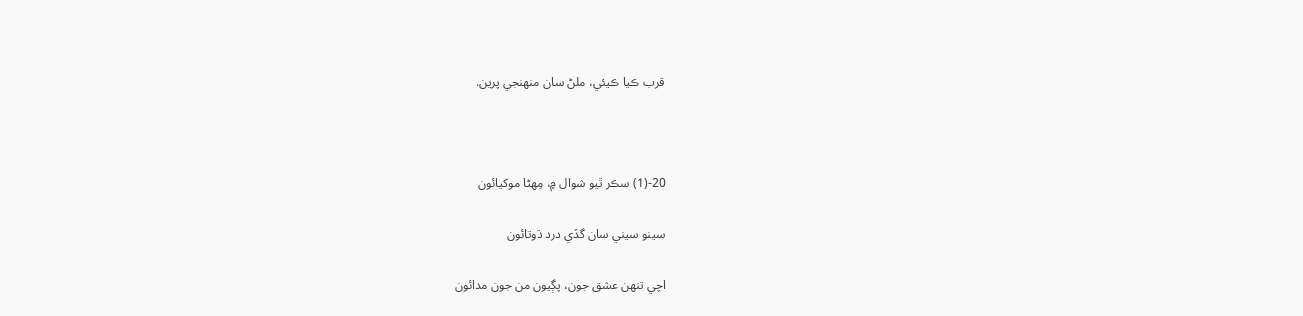قرب ڪيا ڪيئي، ملڻ سان منهنجي پرين.



20-(1) سڪر ٿيو شوال ۾، مِهڻا موکيائون

سينو سيني سان گڏي درد ڌوتائون

اچي تنهن عشق جون، پڳيون من جون مدائون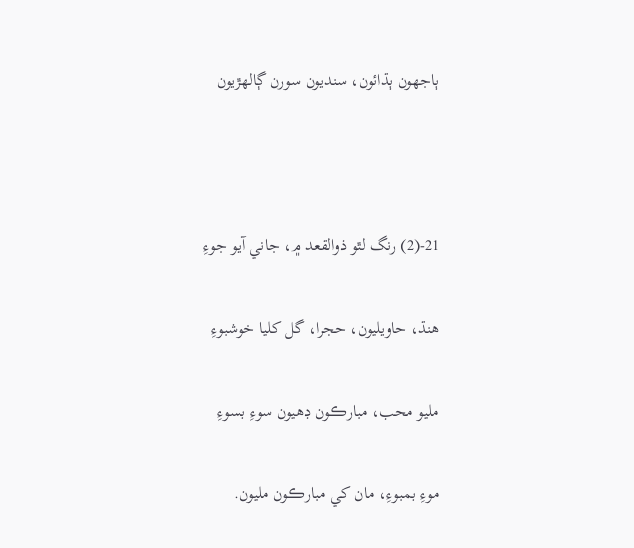ٻاجهون ٻڌائون، سنديون سورن ڳالهڙيون



21-(2) رنگ لٿو ذوالقعد ۾، جاني آيو جوءِ

هنڌ، حاويليون، حجرا، گل کليا خوشبوءِ

مليو محب، مبارڪون ڊهيون سوءِ بسوءِ

موءِ بمبوءِ، مان کي مبارڪون مليون.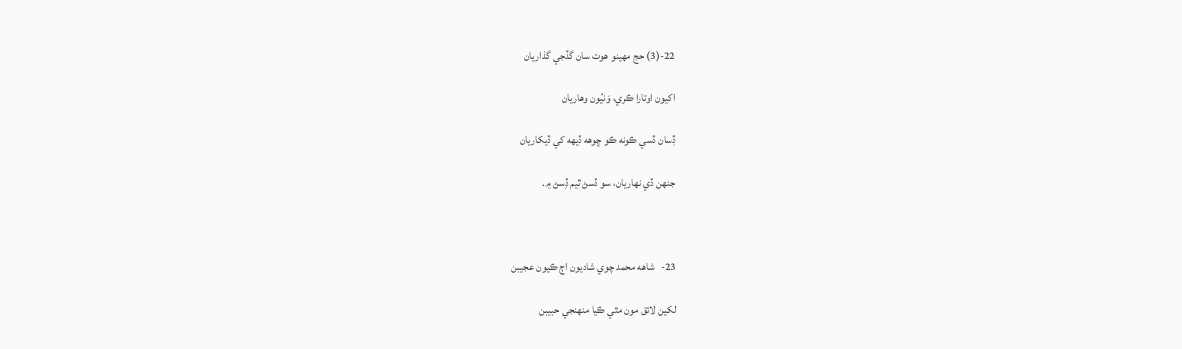22-(3) حج مهينو هوت سان گڏجي گذاريان

اکيون اوتارا ڪري، وَنيُون وهاريان

ڏِسان ڏسي ڪونه ڪو ڇوهه ڏيهه کي ڏيکاريان

جنهن ڏي نهاريان، سو ڏسڻ ٿيم ڏِسڻ ۾.



23-   شاهه محمد چوي شاديون اڄ ڪيون عجيبن

لکين لائق مون مٿي ڪيا منهنجي حبيبن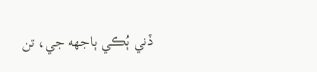ڏني ٻُڪي ٻاجهه جي، تن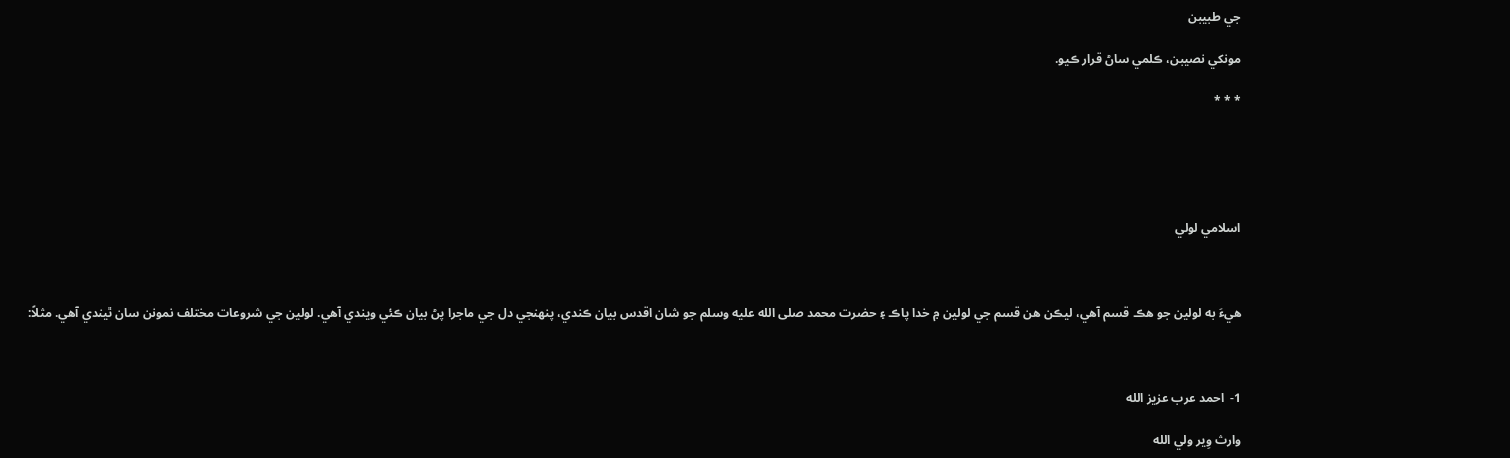جي طبيبن

مونکي نصيبن، ڪلمي ساڻ قرار ڪيو.

* * *





اسلامي لولي



هيءَ به لولين جو هڪ قسم آهي، ليڪن هن قسم جي لولين ۾ خدا پاڪ ۽ حضرت محمد صلى الله عليه وسلم جو شان اقدس بيان ڪندي، پنهنجي دل جي ماجرا پڻ بيان ڪئي ويندي آهي. لولين جي شروعات مختلف نمونن سان ٿيندي آهي. مثلاً:



1-  احمد عرب عزيز الله

وارث وِير ولي الله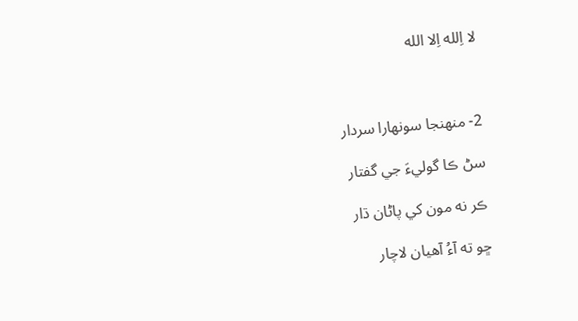لا اِلله اِلا الله



2- منهنجا سونهارا سردار

سڻ ڪا گوليءَ جي گفتار

ڪر نه مون کي پاڻان ڌار

ڇو ته آءُ آهيان لاچار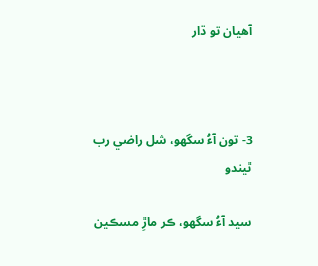آهيان تو ڌار



3- تون آءُ سگهو، شل راضي رب ٿيندو

سيد آءُ سگهو، ڪر ماڙِ مسڪين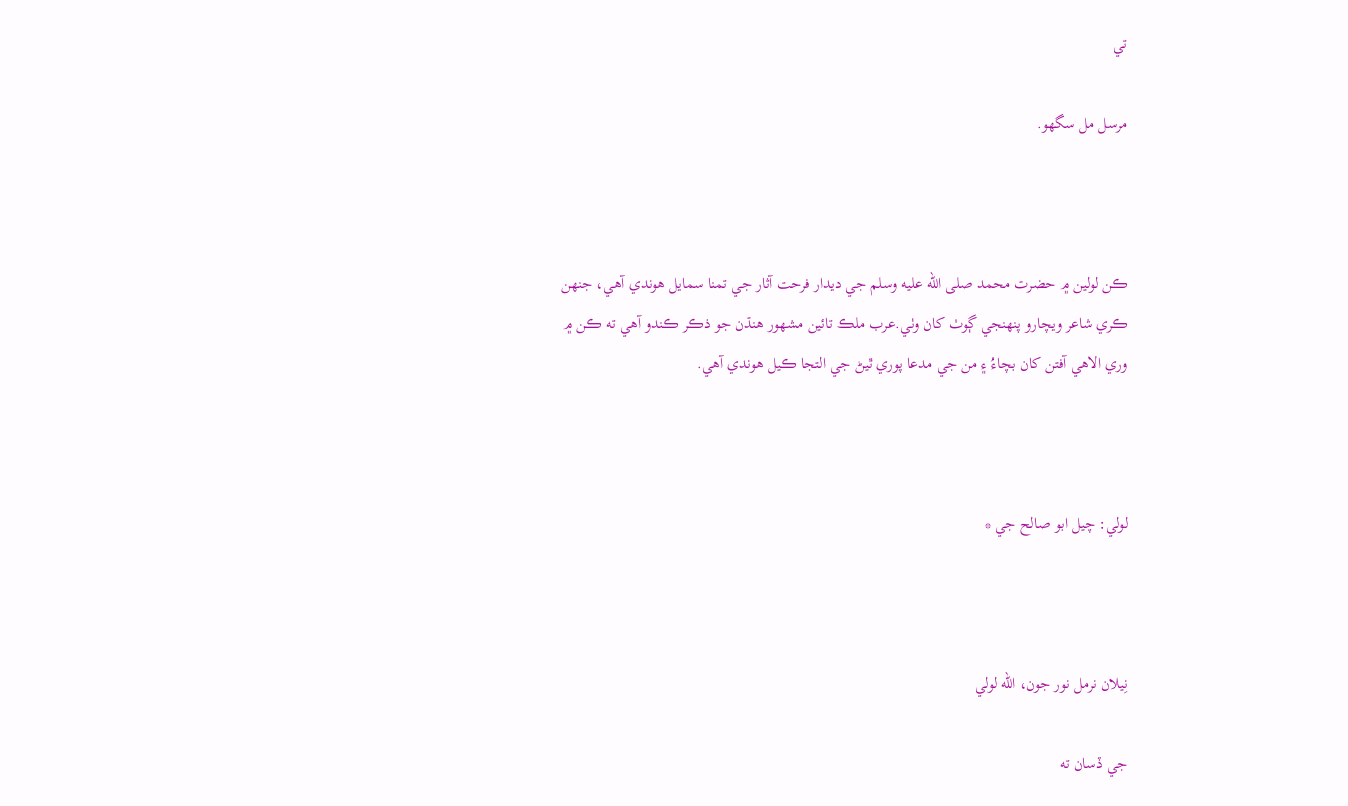تي

مرسل مل سگهو.



ڪن لولين ۾ حضرت محمد صلى الله عليه وسلم جي ديدار فرحت آثار جي تمنا سمايل هوندي آهي، جنهن ڪري شاعر ويچارو پنهنجي ڳوٺ کان وٺي.عرب ملڪ تائين مشهور هنڌن جو ذڪر ڪندو آهي ته ڪن ۾ وري الاهي آفتن کان بچاءُ ۽ من جي مدعا پوري ٿيڻ جي التجا ڪيل هوندي آهي.



لولي: چيل ابو صالح جي *



نِيلان نرمل نور جون، الله لولي

جي ڏسان ته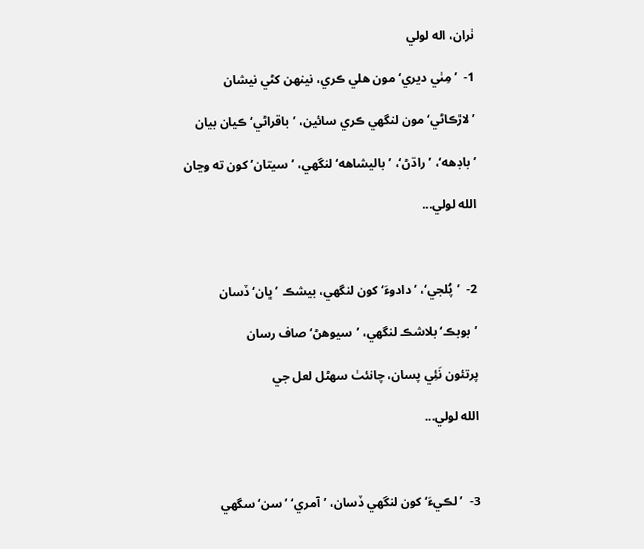ٺران، اله لولي

1-  ’مِٺي ديري‘ مون هلي ڪري، نينهن کڻي نيشان

’لاڙڪاڻي‘ مون لنگهي ڪري سائين، ’باقراڻي‘ ڪيان بيان

’باڊهه‘، ’راڌڻ‘، ’باليشاهه‘ لنگهي، ’سيتان’ کون ته وڃان

الله لولي...



2-  ’پُلجي‘، ’دادوءَ‘ کون لنگهي، بيشڪ ’ڀان‘ ڏسان

’بوبڪ‘ بلاشڪ لنگهي، ’سيوهڻ‘ صاف رسان

پرتئون نَئِي پسان، چانئٺ سهڻل لعل جي

الله لولي...



3-  ’لڪيءَ‘ کون لنگهي ڏسان، ’آمري‘ ’سن‘ سگهي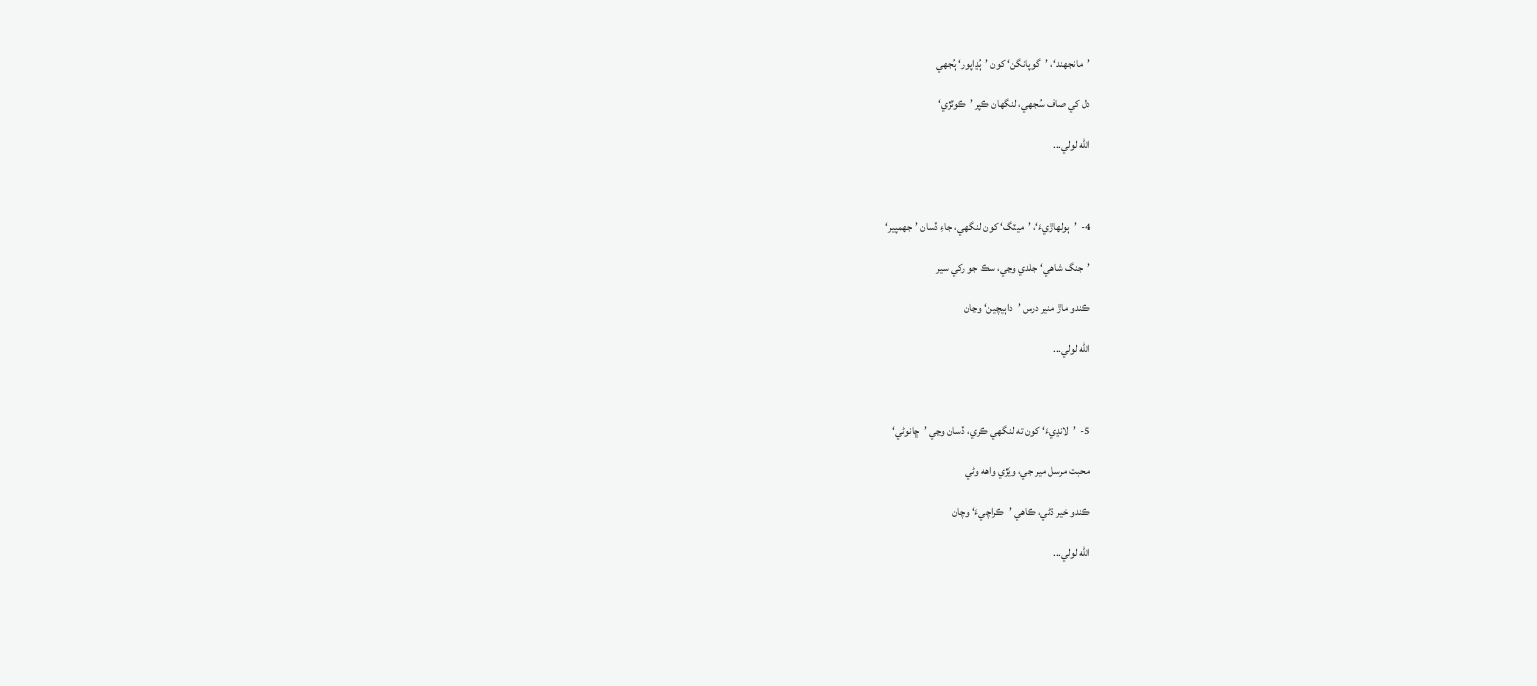’مانجهند‘، ’گوپانگن‘ کون ’ٻُڍاپور‘ ٻُجهي

دل کي صاف سُجهي، لنگهان ڪپر ’ڪوٽڙي‘

الله لولي...



4-  ’ٻولهاڙيءَ‘، ’ميٽگ‘ کون لنگهي، جاءِ ڏسان ’جهمپير‘

’جنگ شاهي‘ جلدي وڃي، سڪ جو رکي سير

ڪندو ماڙ منير درس ’داٻيچين‘ وڃان

الله لولي...



5-  ’لانڍيءَ‘ کون ته لنگهي ڪري، ڏسان وڃي ’ڇانوڻي‘

محبت مرسل مير جي، ويَڙي واهه وڻي

ڪندو خير ڌڻي، ڪاهي ’ڪراچيءَ‘ وچان

الله لولي...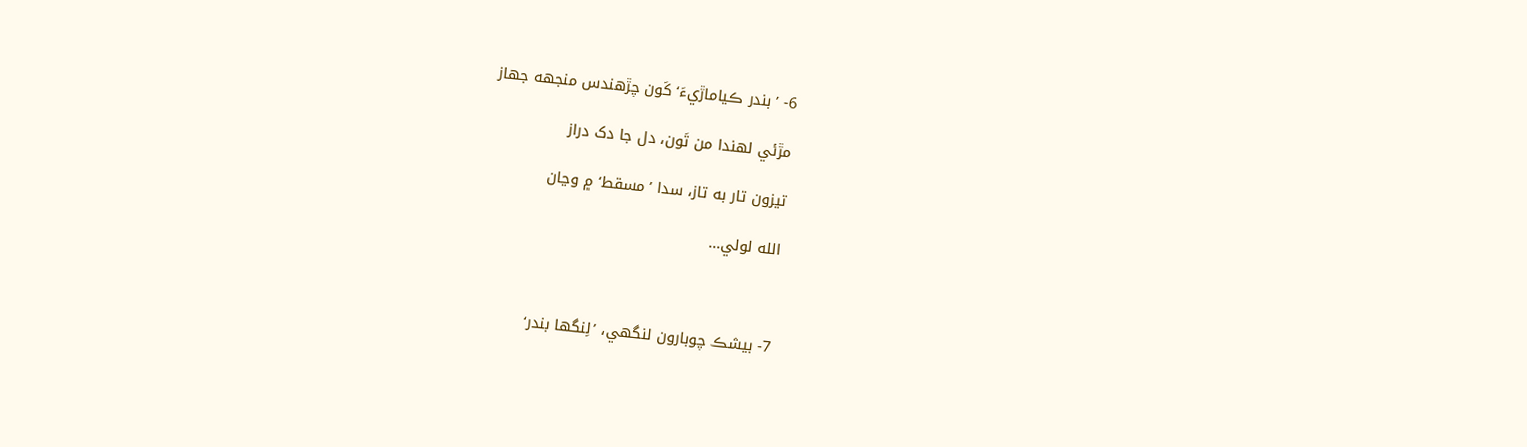6- ’بندر ڪياماڙيءَ‘ کَون چڙهندس منجهه جهاز

مڙئي لهندا من تَون، دل جا دک دراز

تيزون تار به تاز، سدا ’مسقط‘ ۾ وڃان

الله لولي...



7- بيشڪ چوبارون لنگهي، ’لِنگها بندر‘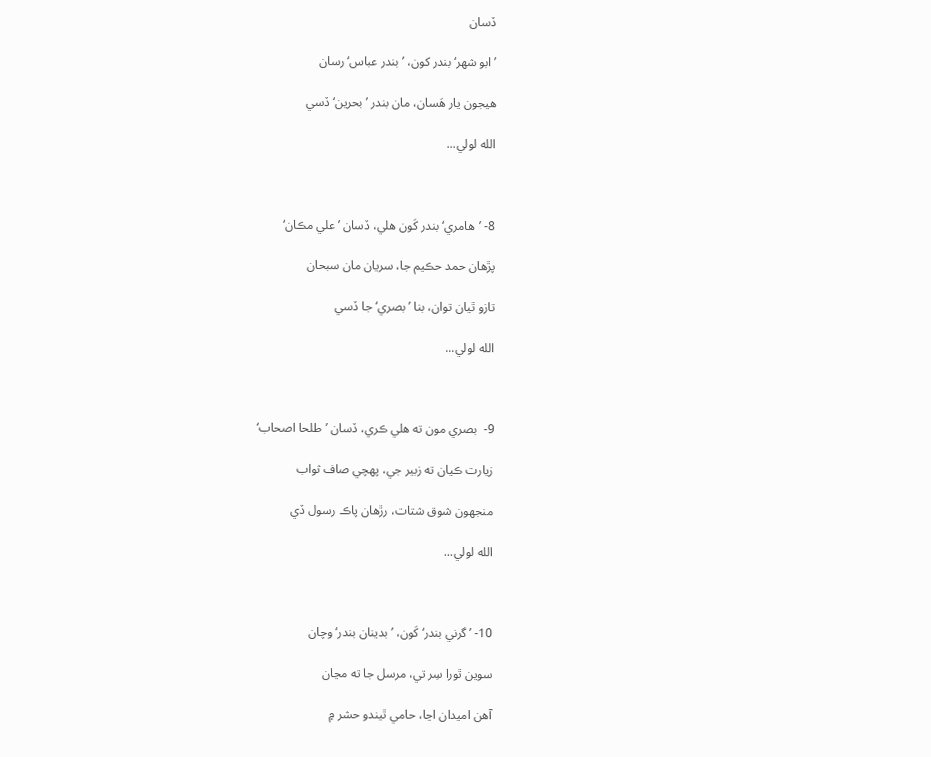ڏسان

’ابو شهر‘ بندر کون، ’بندر عباس‘ رسان

هيجون يار هَسان، مان بندر ’بحرين‘ ڏسي

الله لولي...



8- ’هامري‘ بندر کَون هلي، ڏسان ’علي مڪان‘

پڙهان حمد حڪيم جا، سريان مان سبحان

تازو ٿيان توان، بنا ’بصري‘ جا ڏسي

الله لولي...



9-  بصري مون ته هلي ڪري، ڏسان ’طلحا اصحاب‘

زيارت ڪيان ته زبير جي، پهچي صاف ثواب

منجهون شوق شتات، رڙهان پاڪ رسول ڏي

الله لولي...



10- ’گرني بندر‘ کَون، ’بدينان بندر‘ وچان

سوين ٿورا سِر تي، مرسل جا ته مڃان

آهن اميدان اڃا، حامي ٿيندو حشر ۾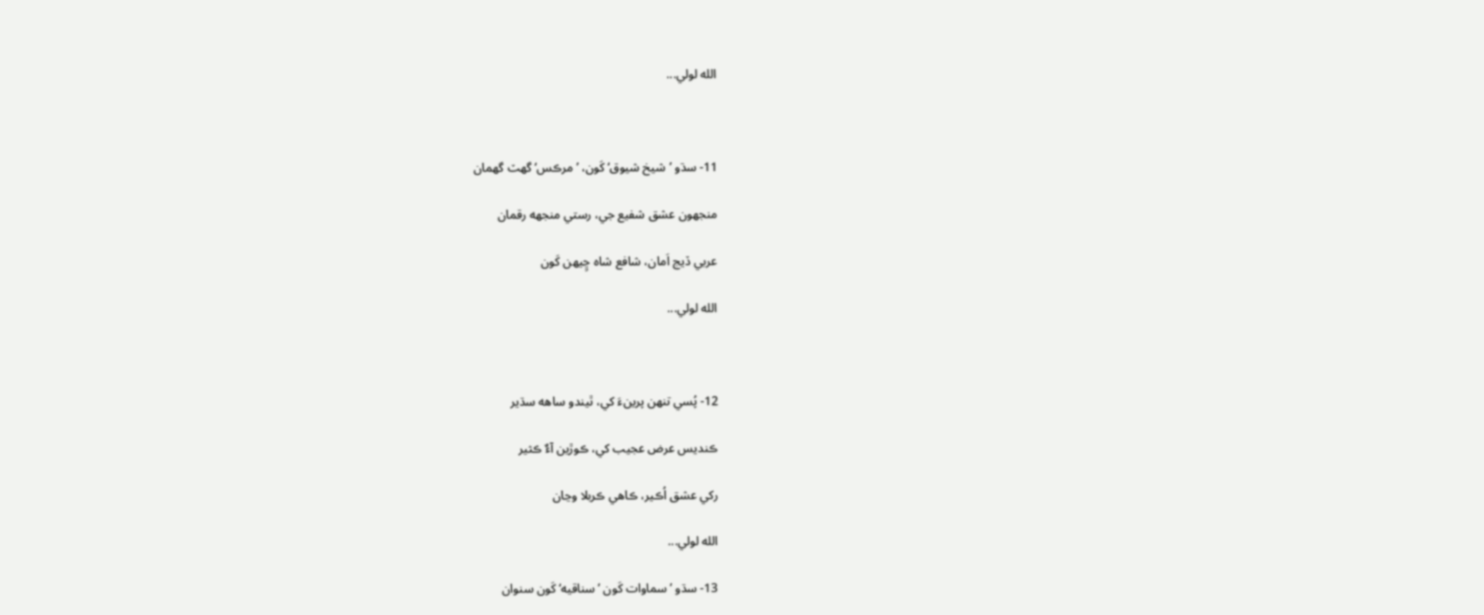الله لولي...



11- سڌو ’شيخ شيوق‘ کَون، ’مرڪس‘ گهٽ گهمان

منجهون عشق شفيع جي، رستي منجهه رقمان

عربي ڏيج اَمان، شافع شاه ڇِيهن کَون

الله لولي...



12- پُسي تنهن پرينءَ کي، ٿيندو ساهه سڌير

ڪنديس عرض عجيب کي، ڪوڙين آءٌ ڪثير

رکي عشق اُڪير، ڪاهي ڪربلا وڃان

الله لولي...

13- سڌو ’سماوات کَون ’سناقيه‘ کَون سنوان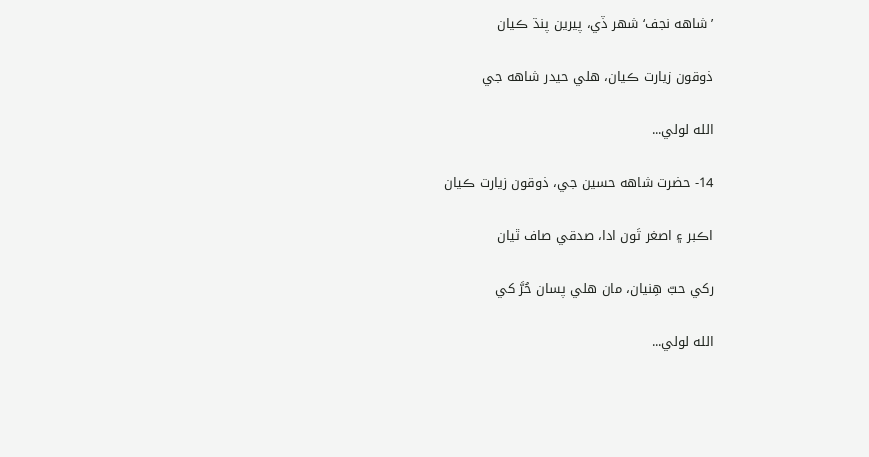’شاهه نجف‘ شهر ڏي، پيرين پنڌ ڪيان

ذوقون زيارت ڪيان، هلي حيدر شاهه جي

الله لولي...

14- حضرت شاهه حسين جي، ذوقون زيارت ڪيان

اڪبر ۽ اصغر تَون ادا، صدقي صاف ٿيان

رکي حبّ هِنيان، مان هلي پسان حُرَّ کي

الله لولي...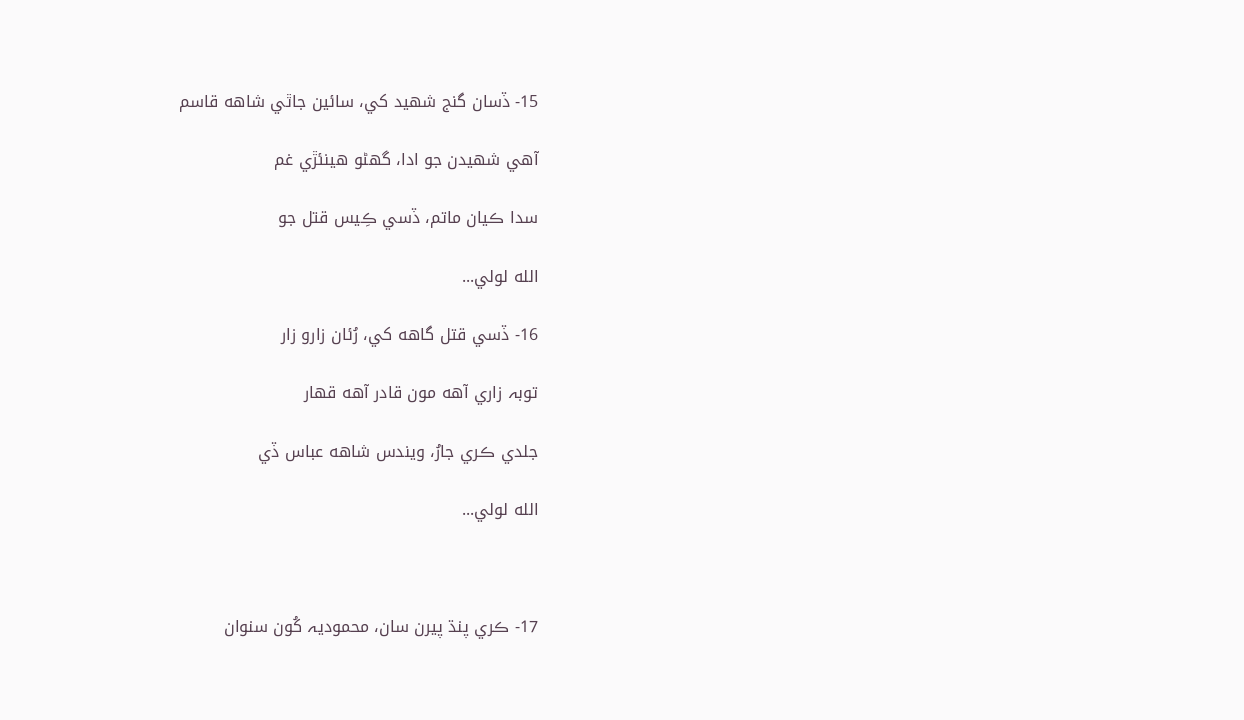15- ڏسان گنج شهيد کي، سائين جاٿي شاهه قاسم

آهي شهيدن جو ادا، گهڻو هينئڙي غم

سدا ڪيان ماتم، ڏسي ڪِيس قتل جو

الله لولي...

16- ڏسي قتل گاهه کي، رُئان زارو زار

توبہ زاري آهه مون قادر آهه قهار

جلدي ڪري جارُ، ويندس شاهه عباس ڏي

الله لولي...



17- ڪري پنڌ پيرن سان، محموديہ کُون سنوان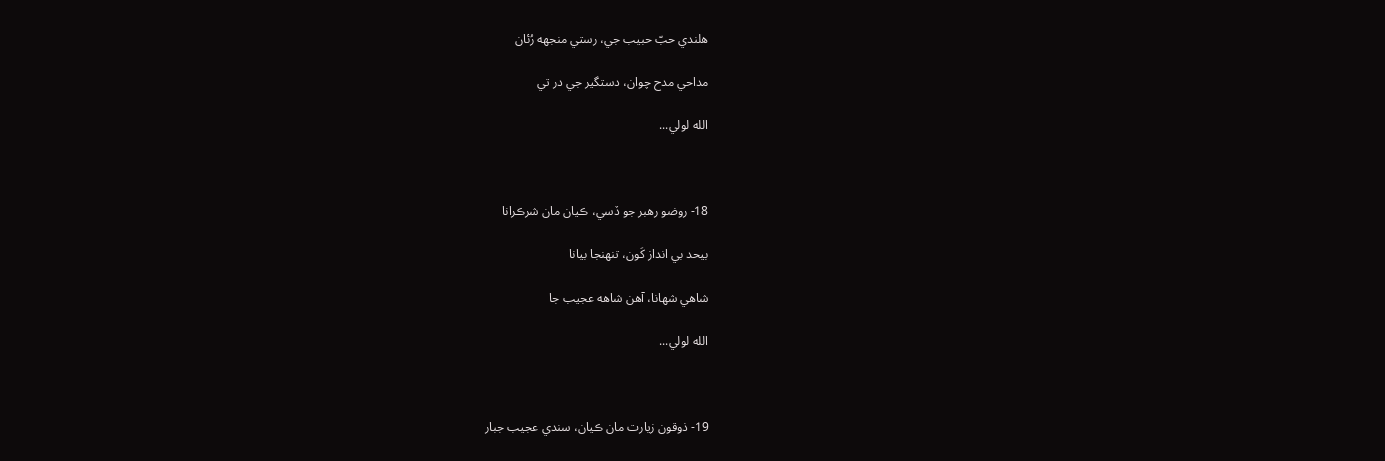هلندي حبّ حبيب جي، رستي منجهه رُئان

مداحي مدح چوان، دستگير جي در تي

الله لولي...



18- روضو رهبر جو ڏسي، ڪيان مان شرڪرانا

بيحد بي انداز کَون، تنهنجا بيانا

شاهي شهانا، آهن شاهه عجيب جا

الله لولي...



19- ذوقون زيارت مان ڪيان، سندي عجيب جبار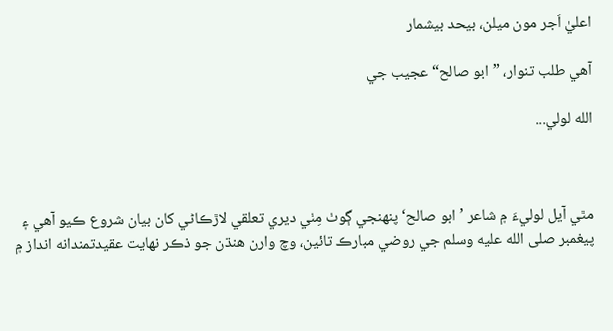اعليٰ اَجر مون ميلن، بيحد بيشمار

آهي طلب تنوار، ”ابو صالح“ عجيب جي

الله لولي...



مٿي آيل لوليءَ ۾ شاعر ’ابو صالح‘ پنهنجي ڳوٺ مِٺي ديري تعلقي لاڙڪاڻي کان بيان شروع ڪيو آهي ۽ پيغمبر صلى الله عليه وسلم جي روضي مبارڪ تائين، وچ وارن هنڌن جو ذڪر نهايت عقيدتمندانه انداز ۾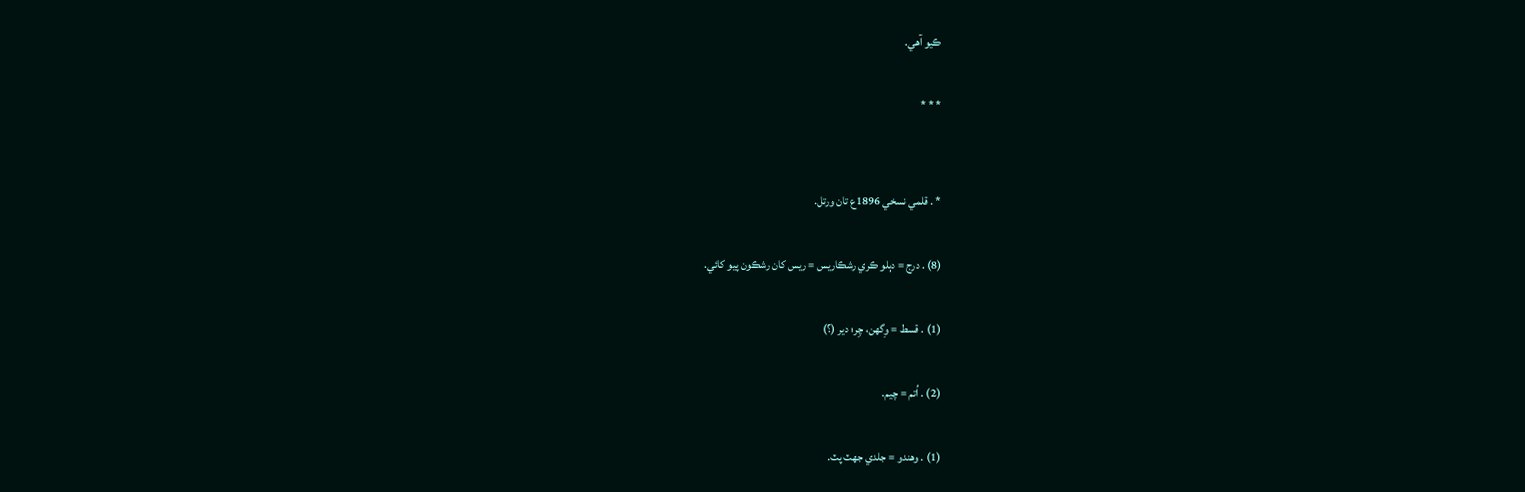ڪيو آهي.

* * *


* . قلمي نسخي 1896ع تان ورتل.

(8) . درج = دٻلو ڪري رشڪاريس = ريس کان رشڪون پيو کائي.

(1) . قسط = وِگهن، چِر؛ دير (؟)

(2) . اُتم = چيم.

(1) . وهندو = جلدي جهٽ پٽ.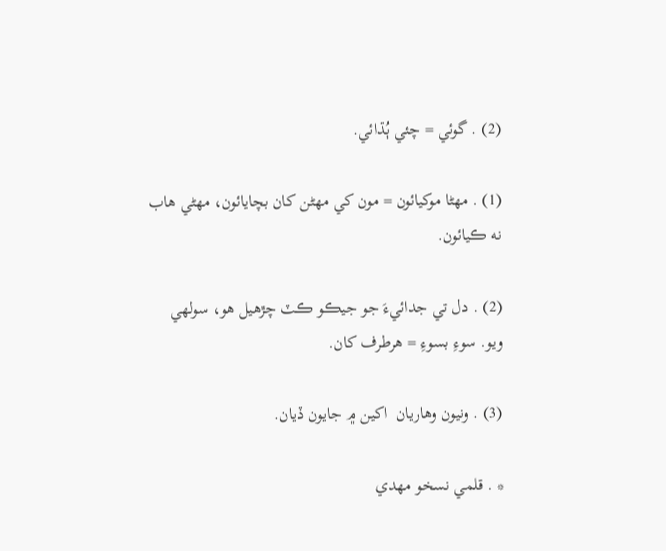(2) . گوئي = چئي ٻُڌائي.

(1) . مهڻا موکيائون = مون کي مهڻن کان بچايائون، مهڻي هاب نه ڪيائون.

(2) . دل تي جدائيءَ جو جيڪو ڪٽ چڙهيل هو، سولهي ويو. سوءِ بسوءِ = هرطرف کان.

(3) . ونيون وهاريان  اکين ۾ جايون ڏيان.

* . قلمي نسخو مهدي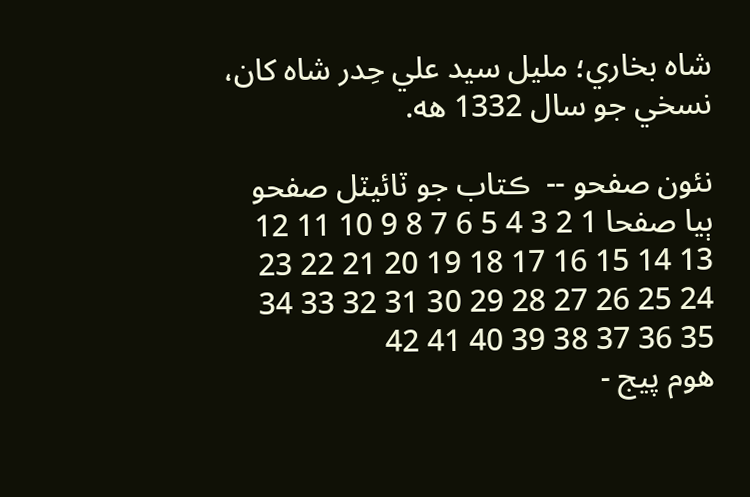شاه بخاري؛ مليل سيد علي حِدر شاه کان، نسخي جو سال 1332 هه.

نئون صفحو --  ڪتاب جو ٽائيٽل صفحو
ٻيا صفحا 1 2 3 4 5 6 7 8 9 10 11 12 13 14 15 16 17 18 19 20 21 22 23 24 25 26 27 28 29 30 31 32 33 34 35 36 37 38 39 40 41 42
هوم پيج -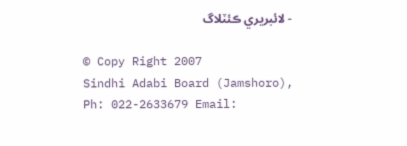- لائبريري ڪئٽلاگ

© Copy Right 2007
Sindhi Adabi Board (Jamshoro),
Ph: 022-2633679 Email: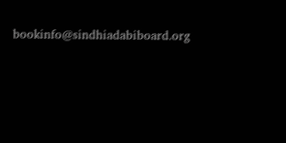bookinfo@sindhiadabiboard.org